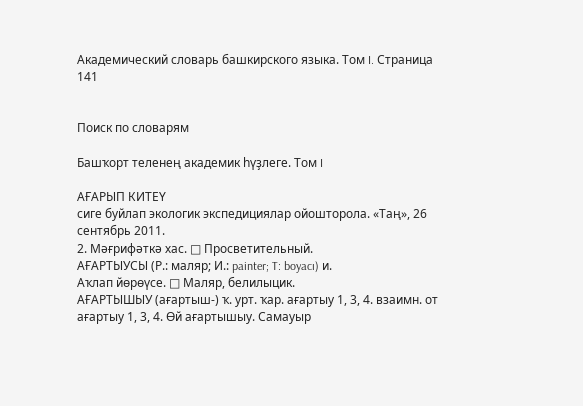Академический словарь башкирского языка. Том I. Страница 141


Поиск по словарям

Башҡорт теленең академик һүҙлеге. Том I

АҒАРЫП КИТЕҮ
сиге буйлап экологик экспедициялар ойошторола. «Таң», 26 сентябрь 2011.
2. Мәғрифәткә хас. □ Просветительный.
АҒАРТЫУСЫ (Р.: маляр; И.: painter; T: boyacı) и.
Аҡлап йөрөүсе. □ Маляр, белилыцик.
АҒАРТЫШЫУ (ағартыш-) ҡ. урт. ҡар. ағартыу 1, 3, 4. взаимн. от ағартыу 1, 3, 4. Өй ағартышыу. Самауыр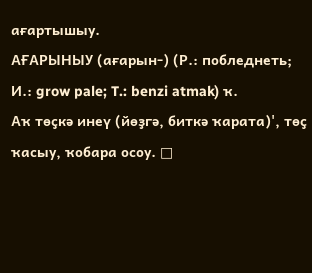ағартышыу.
АҒАРЫНЫУ (ағарын-) (Р.: побледнеть; И.: grow pale; T.: benzi atmak) ҡ.
Аҡ төҫкә инеү (йөҙгә, биткә ҡарата)', төҫ ҡасыу, ҡобара осоу. □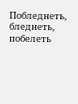Побледнеть, бледнеть, побелеть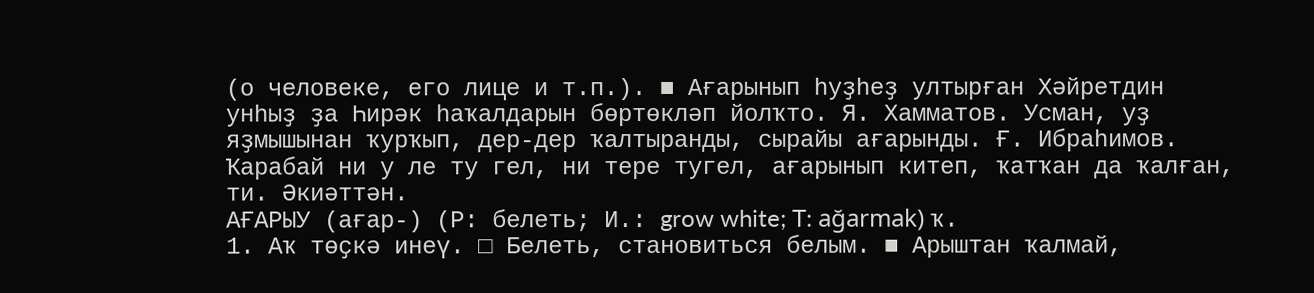(о человеке, его лице и т.п.). ■ Ағарынып һуҙһеҙ ултырған Хәйретдин унһыҙ ҙа Һирәк һаҡалдарын бөртөкләп йолҡто. Я. Хамматов. Усман, уҙ яҙмышынан ҡурҡып, дер-дер ҡалтыранды, сырайы ағарынды. Ғ. Ибраһимов. Ҡарабай ни у ле ту гел, ни тере тугел, ағарынып китеп, ҡатҡан да ҡалған, ти. Әкиәттән.
АҒАРЫУ (ағар-) (Р: белеть; И.: grow white; T: ağarmak) ҡ.
1. Аҡ төҫкә инеү. □ Белеть, становиться белым. ■ Арыштан ҡалмай,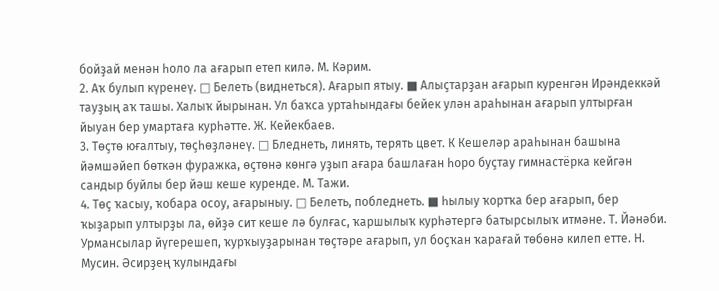бойҙай менән һоло ла ағарып етеп килә. М. Кәрим.
2. Аҡ булып күренеү. □ Белеть (виднеться). Ағарып ятыу. ■ Алыҫтарҙан ағарып куренгән Ирәндеккәй тауҙың аҡ ташы. Халыҡ йырынан. Ул баҡса уртаһындағы бейек улән араһынан ағарып ултырған йыуан бер умартаға курһәтте. Ж. Кейекбаев.
3. Төҫтө юғалтыу, төҫһөҙләнеү. □ Бледнеть, линять, терять цвет. К Кешеләр араһынан башына йәмшәйеп бөткән фуражка, өҫтөнә көнгә уҙып ағара башлаған һоро буҫтау гимнастёрка кейгән сандыр буйлы бер йәш кеше куренде. М. Тажи.
4. Төҫ ҡасыу, ҡобара осоу, ағарыныу. □ Белеть, побледнеть. ■ һылыу ҡортҡа бер ағарып, бер ҡыҙарып ултырҙы ла, өйҙә сит кеше лә булғас, ҡаршылыҡ курһәтергә батырсылыҡ итмәне. Т. Йәнәби. Урмансылар йүгерешеп, ҡурҡыуҙарынан төҫтәре ағарып, ул боҫҡан ҡарағай төбөнә килеп етте. Н. Мусин. Әсирҙең ҡулындағы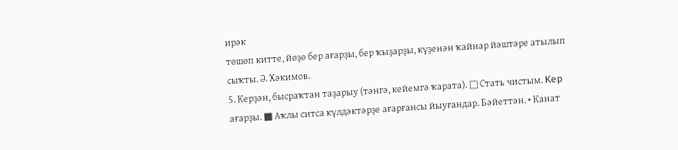ирәк
төшөп китте, йөҙө бер ағарҙы, бер ҡыҙарҙы, күҙенән ҡайнар йәштәре атылып сыҡты. Ә. Хәкимов.
5. Керҙән, бысраҡтан таҙарыу (тәнгә, кейемгә ҡарата). □ Стать чистым. Kep ағарҙы. ■ Аҡлы ситса күлдәктәрҙе ағарғансы йыуғандар. Бәйеттән. • Канат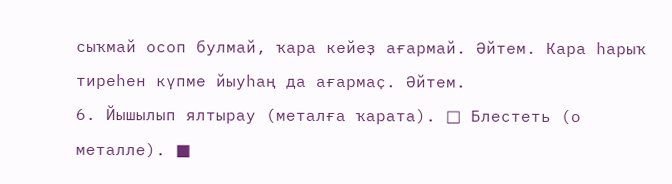сыҡмай осоп булмай, ҡара кейеҙ ағармай. Әйтем. Кара һарыҡ тиреһен күпме йыуһаң да ағармаҫ. Әйтем.
6. Йышылып ялтырау (металға ҡарата). □ Блестеть (о металле). ■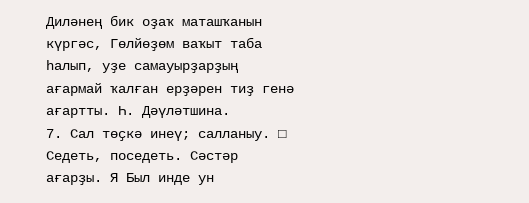Диләнең бик оҙаҡ маташҡанын күргәс, Гөлйөҙөм ваҡыт таба һалып, уҙе самауырҙарҙың ағармай ҡалған ерҙәрен тиҙ генә ағартты. Һ. Дәүләтшина.
7. Сал төҫкә инеү; салланыу. □ Седеть, поседеть. Сәстәр ағарҙы. Я Был инде ун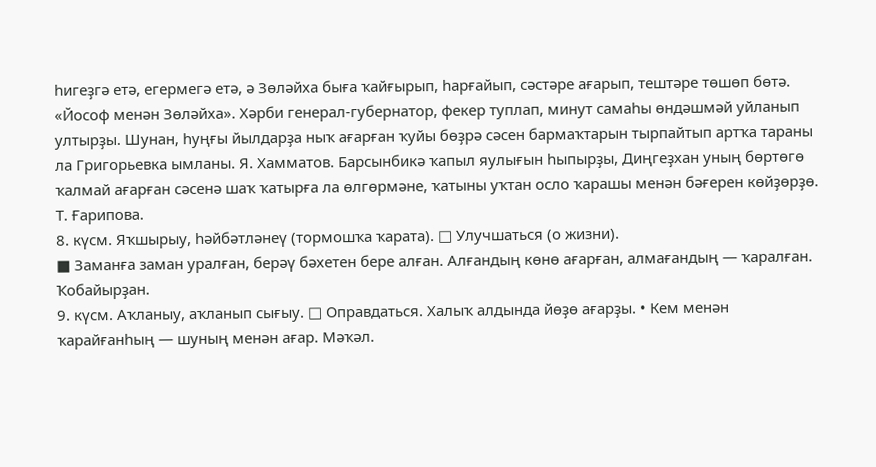һигеҙгә етә, егермегә етә, ә Зөләйха быға ҡайғырып, һарғайып, сәстәре ағарып, тештәре төшөп бөтә. «Йософ менән Зөләйха». Хәрби генерал-губернатор, фекер туплап, минут самаһы өндәшмәй уйланып ултырҙы. Шунан, һуңғы йылдарҙа ныҡ ағарған ҡуйы бөҙрә сәсен бармаҡтарын тырпайтып артҡа тараны ла Григорьевка ымланы. Я. Хамматов. Барсынбикә ҡапыл яулығын һыпырҙы, Диңгеҙхан уның бөртөгө ҡалмай ағарған сәсенә шаҡ ҡатырға ла өлгөрмәне, ҡатыны уҡтан осло ҡарашы менән бәғерен көйҙөрҙө. Т. Ғарипова.
8. күсм. Яҡшырыу, һәйбәтләнеү (тормошҡа ҡарата). □ Улучшаться (о жизни).
■ Заманға заман уралған, берәү бәхетен бере алған. Алғандың көнө ағарған, алмағандың — ҡаралған. Ҡобайырҙан.
9. күсм. Аҡланыу, аҡланып сығыу. □ Оправдаться. Халыҡ алдында йөҙө ағарҙы. • Кем менән ҡарайғанһың — шуның менән ағар. Мәҡәл.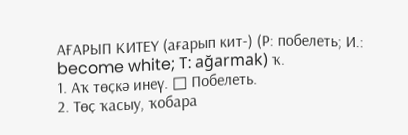АҒАРЫП КИТЕҮ (ағарып кит-) (Р: побелеть; И.: become white; T: ağarmak) ҡ.
1. Аҡ төҫкә инеү. □ Побелеть.
2. Төҫ ҡасыу, ҡобара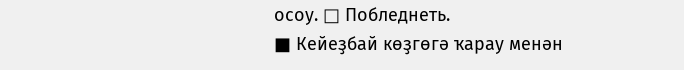осоу. □ Побледнеть.
■ Кейеҙбай көҙгөгә ҡарау менән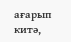ағарып китә,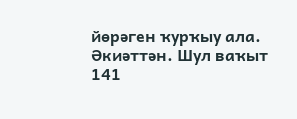йөрәген ҡурҡыу ала. Әкиәттән. Шул ваҡыт
141